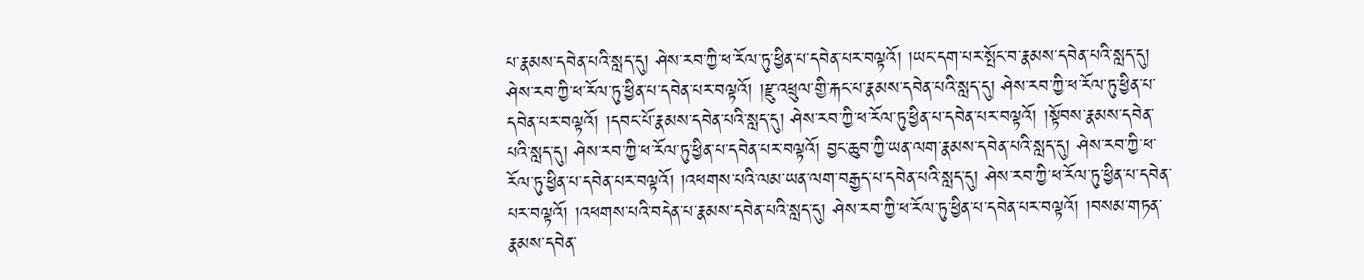པ་རྣམས་དབེན་པའི་སླད་དུ། ཤེས་རབ་ཀྱི་ཕ་རོལ་ཏུ་ཕྱིན་པ་དབེན་པར་བལྟའོ། །ཡང་དག་པར་སྤོང་བ་རྣམས་དབེན་པའི་སླད་དུ། ཤེས་རབ་ཀྱི་ཕ་རོལ་ཏུ་ཕྱིན་པ་དབེན་པར་བལྟའོ། །རྫུ་འཕྲུལ་གྱི་རྐང་པ་རྣམས་དབེན་པའི་སླད་དུ། ཤེས་རབ་ཀྱི་ཕ་རོལ་ཏུ་ཕྱིན་པ་དབེན་པར་བལྟའོ། །དབང་པོ་རྣམས་དབེན་པའི་སླད་དུ། ཤེས་རབ་ཀྱི་ཕ་རོལ་ཏུ་ཕྱིན་པ་དབེན་པར་བལྟའོ། །སྟོབས་རྣམས་དབེན་པའི་སླད་དུ། ཤེས་རབ་ཀྱི་ཕ་རོལ་ཏུ་ཕྱིན་པ་དབེན་པར་བལྟའོ། བྱང་ཆུབ་ཀྱི་ཡན་ལག་རྣམས་དབེན་པའི་སླད་དུ། ཤེས་རབ་ཀྱི་ཕ་རོལ་ཏུ་ཕྱིན་པ་དབེན་པར་བལྟའོ། །འཕགས་པའི་ལམ་ཡན་ལག་བརྒྱད་པ་དབེན་པའི་སླད་དུ། ཤེས་རབ་ཀྱི་ཕ་རོལ་ཏུ་ཕྱིན་པ་དབེན་པར་བལྟའོ། །འཕགས་པའི་བདེན་པ་རྣམས་དབེན་པའི་སླད་དུ། ཤེས་རབ་ཀྱི་ཕ་རོལ་ཏུ་ཕྱིན་པ་དབེན་པར་བལྟའོ། །བསམ་གཏན་རྣམས་དབེན་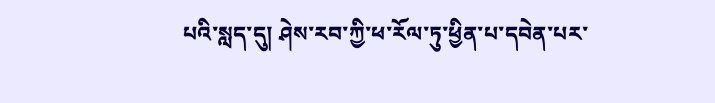པའི་སླད་དུ། ཤེས་རབ་ཀྱི་ཕ་རོལ་ཏུ་ཕྱིན་པ་དབེན་པར་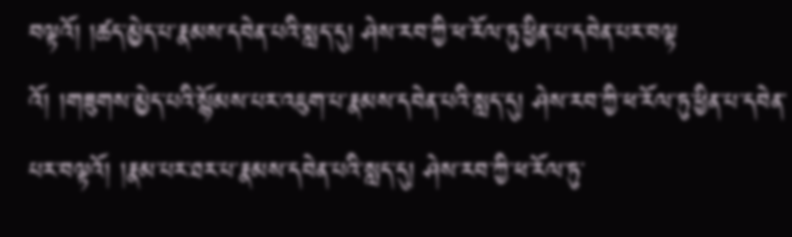བལྟའོ། །ཚད་མྱེད་པ་རྣམས་དབེན་པའི་སླད་དུ། ཤེས་རབ་ཀྱི་ཕ་རོལ་ཏུ་ཕྱིན་པ་དབེན་པར་བལྟ འོ། །གཟུགས་མྱེད་པའི་སྙོམས་པར་འཇུག་པ་རྣམས་དབེན་པའི་སླད་དུ། ཤེས་རབ་ཀྱི་ཕ་རོལ་ཏུ་ཕྱིན་པ་དབེན་པར་བལྟའོ། །རྣམ་པར་ཐར་པ་རྣམས་དབེན་པའི་སླད་དུ། ཤེས་རབ་ཀྱི་ཕ་རོལ་ཏུ་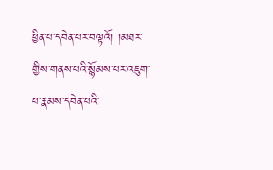ཕྱིན་པ་དབེན་པར་བལྟའོ། །མཐར་གྱིས་གནས་པའི་སྙོམས་པར་འཇུག་པ་རྣམས་དབེན་པའི་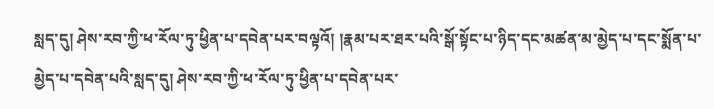སླད་དུ། ཤེས་རབ་ཀྱི་ཕ་རོལ་ཏུ་ཕྱིན་པ་དབེན་པར་བལྟའོ། །རྣམ་པར་ཐར་པའི་སྒོ་སྟོང་པ་ཉིད་དང་མཚན་མ་མྱེད་པ་དང་སྨོན་པ་མྱེད་པ་དབེན་པའི་སླད་དུ། ཤེས་རབ་ཀྱི་ཕ་རོལ་ཏུ་ཕྱིན་པ་དབེན་པར་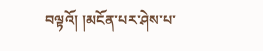བལྟའོ། །མངོན་པར་ཤེས་པ་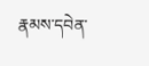རྣམས་དབེན་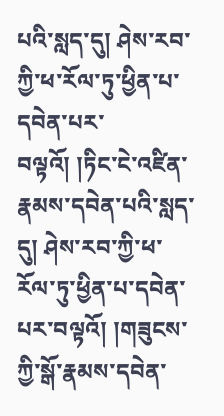པའི་སླད་དུ། ཤེས་རབ་ཀྱི་ཕ་རོལ་ཏུ་ཕྱིན་པ་དབེན་པར་བལྟའོ། །ཏིང་ངེ་འཛིན་རྣམས་དབེན་པའི་སླད་དུ། ཤེས་རབ་ཀྱི་ཕ་རོལ་ཏུ་ཕྱིན་པ་དབེན་པར་བལྟའོ། །གཟུངས་ཀྱི་སྒོ་རྣམས་དབེན་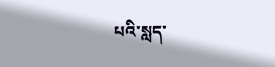པའི་སླད་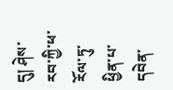དུ། ཤེས་རབ་ཀྱི་ཕ་རོལ་ཏུ་ཕྱིན་པ་དབེན་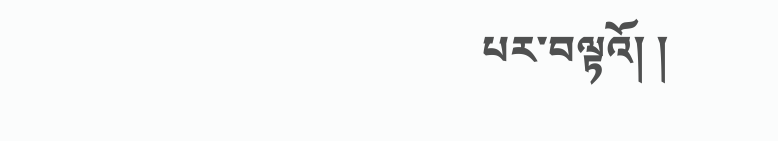པར་བལྟའོ། །